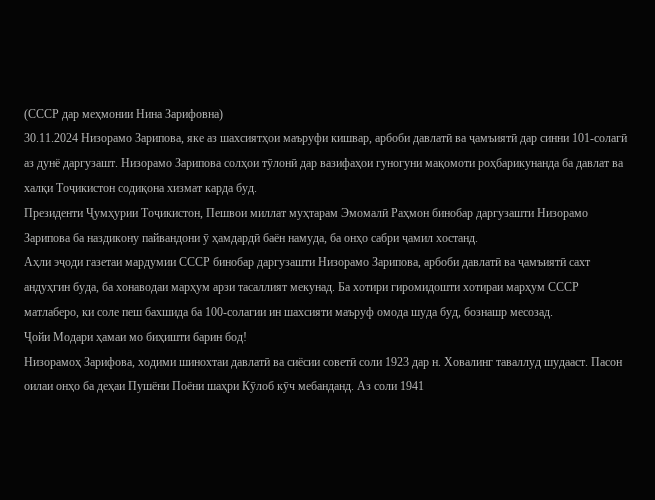(СССР дар меҳмонии Нина Зарифовна)
30.11.2024 Низорамо Зарипова, яке аз шахсиятҳои маъруфи кишвар, арбоби давлатӣ ва ҷамъиятӣ дар синни 101-солагӣ аз дунё даргузашт. Низорамо Зарипова солҳои тӯлонӣ дар вазифаҳои гуногуни мақомоти роҳбарикунанда ба давлат ва халқи Тоҷикистон содиқона хизмат карда буд.
Президенти Ҷумҳурии Тоҷикистон, Пешвои миллат муҳтарам Эмомалӣ Раҳмон бинобар даргузашти Низорамо Зарипова ба наздикону пайвандони ӯ ҳамдардӣ баён намуда, ба онҳо сабри ҷамил хостанд.
Аҳли эҷоди газетаи мардумии СССР бинобар даргузашти Низорамо Зарипова, арбоби давлатӣ ва ҷамъиятӣ сахт андуҳгин буда, ба хонаводаи марҳум арзи тасаллият мекунад. Ба хотири гиромидошти хотираи марҳум СССР матлаберо, ки соле пеш бахшида ба 100-солагии ин шахсияти маъруф омода шуда буд, бознашр месозад.
Ҷойи Модари ҳамаи мо биҳишти барин бод!
Низорамоҳ Зарифова, ходими шинохтаи давлатӣ ва сиёсии советӣ соли 1923 дар н. Ховалинг таваллуд шудааст. Пасон оилаи онҳо ба деҳаи Пушёни Поёни шаҳри Кӯлоб кӯч мебанданд. Аз соли 1941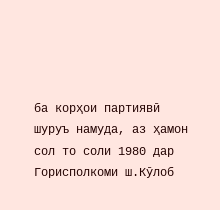ба корҳои партиявӣ шуруъ намуда, аз ҳамон сол то соли 1980 дар Горисполкоми ш.Кӯлоб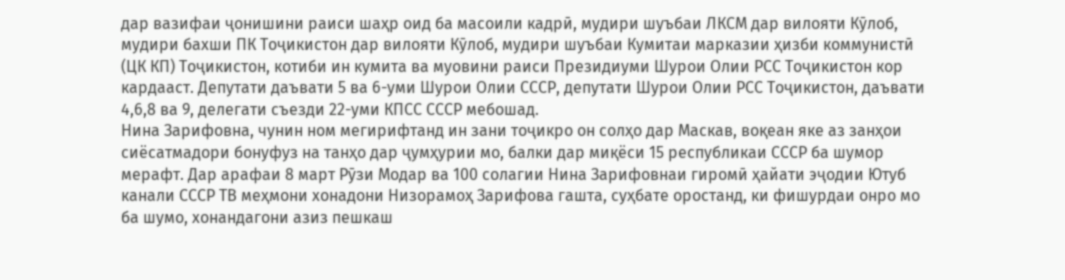дар вазифаи ҷонишини раиси шаҳр оид ба масоили кадрӣ, мудири шуъбаи ЛКСМ дар вилояти Кӯлоб, мудири бахши ПК Тоҷикистон дар вилояти Кӯлоб, мудири шуъбаи Кумитаи марказии ҳизби коммунистӣ (ЦК КП) Тоҷикистон, котиби ин кумита ва муовини раиси Президиуми Шурои Олии РСС Тоҷикистон кор кардааст. Депутати даъвати 5 ва 6-уми Шурои Олии СССР, депутати Шурои Олии РСС Тоҷикистон, даъвати 4,6,8 ва 9, делегати съезди 22-уми КПСС СССР мебошад.
Нина Зарифовна, чунин ном мегирифтанд ин зани тоҷикро он солҳо дар Маскав, воқеан яке аз занҳои сиёсатмадори бонуфуз на танҳо дар ҷумҳурии мо, балки дар миқёси 15 республикаи СССР ба шумор мерафт. Дар арафаи 8 март Рӯзи Модар ва 100 солагии Нина Зарифовнаи гиромӣ ҳайати эҷодии Ютуб канали СССР ТВ меҳмони хонадони Низорамоҳ Зарифова гашта, суҳбате оростанд, ки фишурдаи онро мо ба шумо, хонандагони азиз пешкаш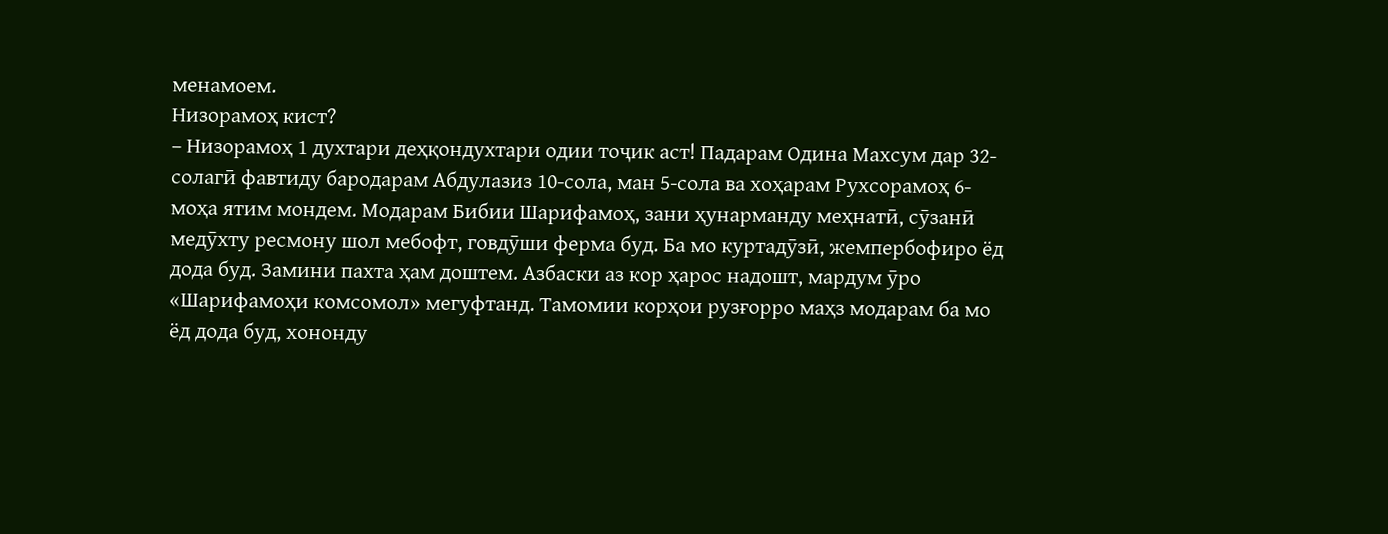менамоем.
Низорамоҳ кист?
– Низорамоҳ 1 духтари деҳқондухтари одии тоҷик аст! Падарам Одина Махсум дар 32-солагӣ фавтиду бародарам Абдулазиз 10-сола, ман 5-сола ва хоҳарам Рухсорамоҳ 6-моҳа ятим мондем. Модарам Бибии Шарифамоҳ, зани ҳунарманду меҳнатӣ, сӯзанӣ медӯхту ресмону шол мебофт, говдӯши ферма буд. Ба мо куртадӯзӣ, жемпербофиро ёд дода буд. Замини пахта ҳам доштем. Азбаски аз кор ҳарос надошт, мардум ӯро «Шарифамоҳи комсомол» мегуфтанд. Тамомии корҳои рузғорро маҳз модарам ба мо ёд дода буд, хононду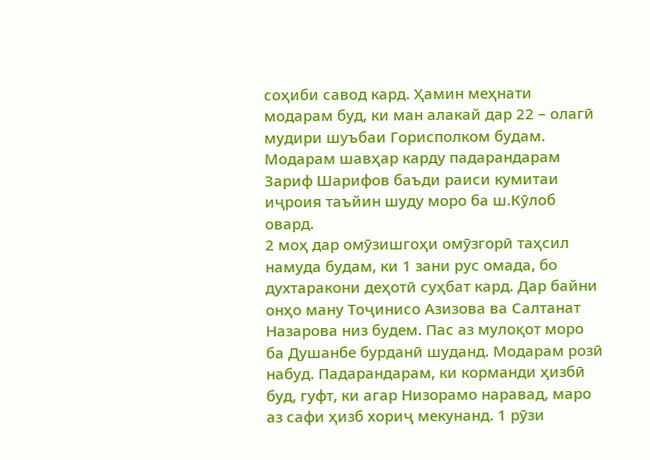соҳиби савод кард. Ҳамин меҳнати модарам буд, ки ман алакай дар 22 – олагӣ мудири шуъбаи Горисполком будам.
Модарам шавҳар карду падарандарам Зариф Шарифов баъди раиси кумитаи иҷроия таъйин шуду моро ба ш.Кӯлоб овард.
2 моҳ дар омӯзишгоҳи омӯзгорӣ таҳсил намуда будам, ки 1 зани рус омада, бо духтаракони деҳотӣ суҳбат кард. Дар байни онҳо ману Тоҷинисо Азизова ва Салтанат Назарова низ будем. Пас аз мулоқот моро ба Душанбе бурданӣ шуданд. Модарам розӣ набуд. Падарандарам, ки корманди ҳизбӣ буд, гуфт, ки агар Низорамо наравад, маро аз сафи ҳизб хориҷ мекунанд. 1 рӯзи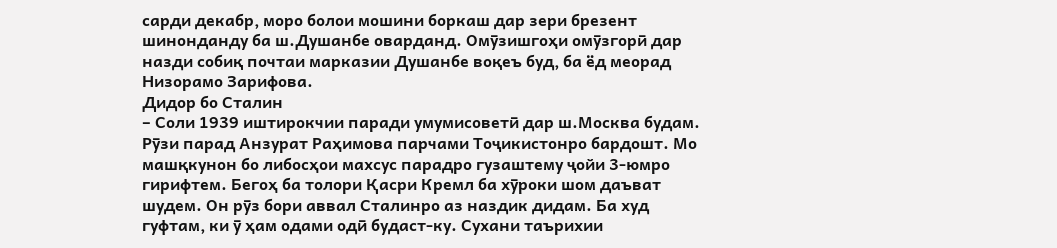сарди декабр, моро болои мошини боркаш дар зери брезент шинонданду ба ш.Душанбе оварданд. Омӯзишгоҳи омӯзгорӣ дар назди собиқ почтаи марказии Душанбе воқеъ буд, ба ёд меорад Низорамо Зарифова.
Дидор бо Сталин
– Соли 1939 иштирокчии паради умумисоветӣ дар ш.Москва будам. Рӯзи парад Анзурат Раҳимова парчами Тоҷикистонро бардошт. Мо машқкунон бо либосҳои махсус парадро гузаштему ҷойи 3-юмро гирифтем. Бегоҳ ба толори Қасри Кремл ба хӯроки шом даъват шудем. Он рӯз бори аввал Сталинро аз наздик дидам. Ба худ гуфтам, ки ӯ ҳам одами одӣ будаст-ку. Сухани таърихии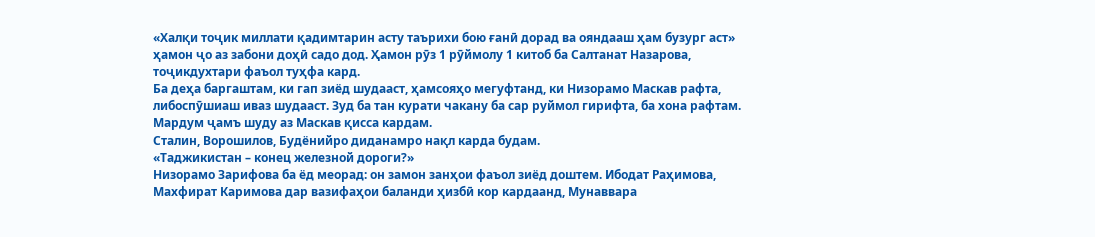«Халқи тоҷик миллати қадимтарин асту таърихи бою ғанӣ дорад ва ояндааш ҳам бузург аст» ҳамон ҷо аз забони доҳӣ садо дод. Ҳамон рӯз 1 рӯймолу 1 китоб ба Салтанат Назарова, тоҷикдухтари фаъол туҳфа кард.
Ба деҳа баргаштам, ки гап зиёд шудааст, ҳамсояҳо мегуфтанд, ки Низорамо Маскав рафта, либоспӯшиаш иваз шудааст. Зуд ба тан курати чакану ба сар руймол гирифта, ба хона рафтам. Мардум ҷамъ шуду аз Маскав қисса кардам.
Сталин, Ворошилов, Будёнийро диданамро нақл карда будам.
«Таджикистан – конец железной дороги?»
Низорамо Зарифова ба ёд меорад: он замон занҳои фаъол зиёд доштем. Ибодат Раҳимова, Махфират Каримова дар вазифаҳои баланди ҳизбӣ кор кардаанд, Мунаввара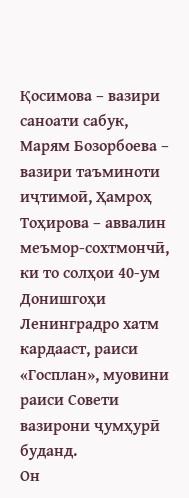Қосимова – вазири саноати сабук, Марям Бозорбоева – вазири таъминоти иҷтимоӣ, Ҳамроҳ Тоҳирова – аввалин меъмор-сохтмончӣ, ки то солҳои 40-ум Донишгоҳи Ленинградро хатм кардааст, раиси «Госплан», муовини раиси Совети вазирони ҷумҳурӣ буданд.
Он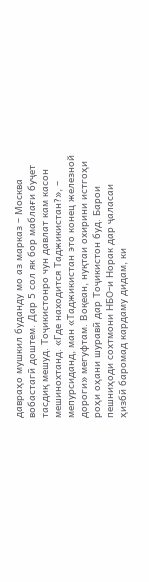давраҳо мушкил буданду мо аз марказ – Москва вобастагӣ доштем. Дар 5 сол як бор маблағи буҷет тасдиқ мешуд. Тоҷикистонро чун давлат кам касон мешинохтанд. «Где находится Таджикистан?», – мепурсиданд, ман «Таджикистан это конец железной дороги» мегуфтам. Воқеан, нуқтаи охирини истгоҳи роҳи оҳани шуравӣ дар Тоҷикистон буд. Барои пешниҳоди сохтмони НБО-и Норак дар ҷаласаи ҳизбӣ баромад кардаму дидам, ки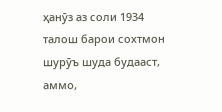ҳанӯз аз соли 1934 талош барои сохтмон шурӯъ шуда будааст, аммо,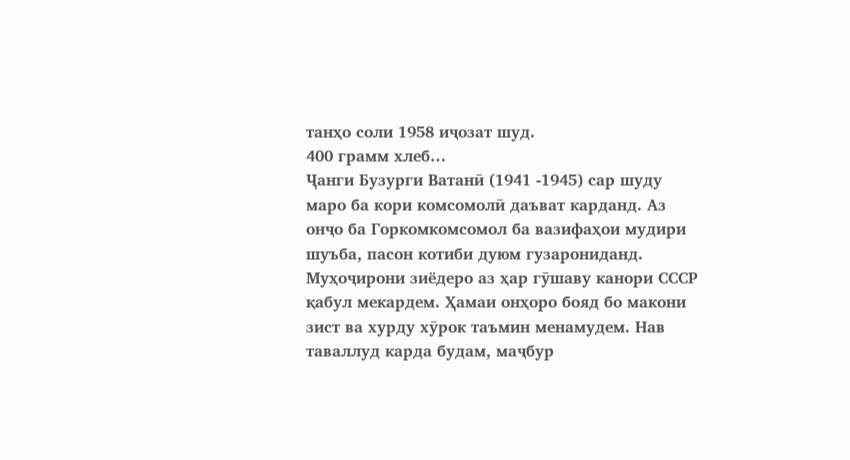танҳо соли 1958 иҷозат шуд.
400 грамм хлеб…
Ҷанги Бузурги Ватанӣ (1941 -1945) сар шуду маро ба кори комсомолӣ даъват карданд. Аз онҷо ба Горкомкомсомол ба вазифаҳои мудири шуъба, пасон котиби дуюм гузарониданд. Муҳоҷирони зиёдеро аз ҳар гӯшаву канори СССР қабул мекардем. Ҳамаи онҳоро бояд бо макони зист ва хурду хӯрок таъмин менамудем. Нав таваллуд карда будам, маҷбур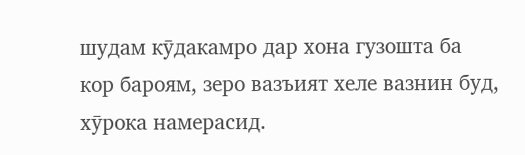шудам кӯдакамро дар хона гузошта ба кор бароям, зеро вазъият хеле вазнин буд, хӯрока намерасид.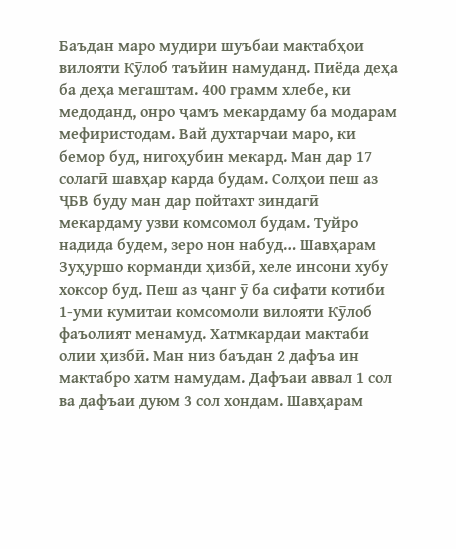Баъдан маро мудири шуъбаи мактабҳои вилояти Кӯлоб таъйин намуданд. Пиёда деҳа ба деҳа мегаштам. 400 грамм хлебе, ки медоданд, онро ҷамъ мекардаму ба модарам мефиристодам. Вай духтарчаи маро, ки бемор буд, нигоҳубин мекард. Ман дар 17 солагӣ шавҳар карда будам. Солҳои пеш аз ҶБВ буду ман дар пойтахт зиндагӣ мекардаму узви комсомол будам. Туйро надида будем, зеро нон набуд… Шавҳарам Зуҳуршо корманди ҳизбӣ, хеле инсони хубу хоксор буд. Пеш аз ҷанг ӯ ба сифати котиби 1-уми кумитаи комсомоли вилояти Кӯлоб фаъолият менамуд. Хатмкардаи мактаби олии ҳизбӣ. Ман низ баъдан 2 дафъа ин мактабро хатм намудам. Дафъаи аввал 1 сол ва дафъаи дуюм 3 сол хондам. Шавҳарам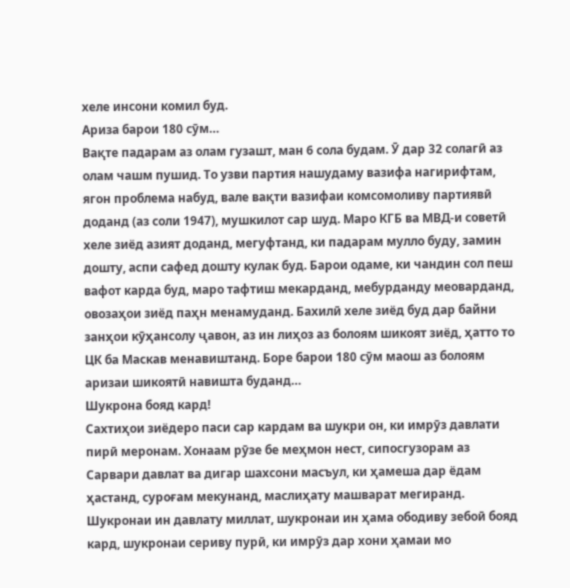хеле инсони комил буд.
Ариза барои 180 сӯм…
Вақте падарам аз олам гузашт, ман 6 сола будам. Ӯ дар 32 солагӣ аз олам чашм пушид. То узви партия нашудаму вазифа нагирифтам, ягон проблема набуд, вале вақти вазифаи комсомоливу партиявӣ доданд (аз соли 1947), мушкилот сар шуд. Маро КГБ ва МВД-и советӣ хеле зиёд азият доданд, мегуфтанд, ки падарам мулло буду, замин дошту, аспи сафед дошту кулак буд. Барои одаме, ки чандин сол пеш вафот карда буд, маро тафтиш мекарданд, мебурданду меоварданд, овозаҳои зиёд паҳн менамуданд. Бахилӣ хеле зиёд буд дар байни занҳои кӯҳансолу ҷавон, аз ин лиҳоз аз болоям шикоят зиёд, ҳатто то ЦК ба Маскав менавиштанд. Боре барои 180 сӯм маош аз болоям аризаи шикоятӣ навишта буданд…
Шукрона бояд кард!
Сахтиҳои зиёдеро паси сар кардам ва шукри он, ки имрӯз давлати пирӣ меронам. Хонаам рӯзе бе меҳмон нест, сипосгузорам аз Сарвари давлат ва дигар шахсони масъул, ки ҳамеша дар ёдам ҳастанд, суроғам мекунанд, маслиҳату машварат мегиранд. Шукронаи ин давлату миллат, шукронаи ин ҳама ободиву зебоӣ бояд кард, шукронаи сериву пурӣ, ки имрӯз дар хони ҳамаи мо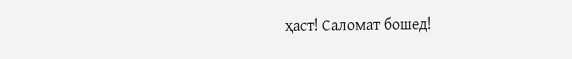ҳаст! Саломат бошед!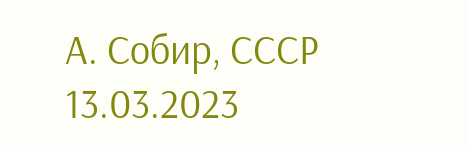А. Собир, СССР
13.03.2023